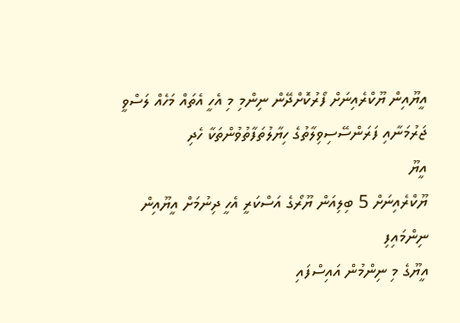އީޔޫއިން ޔޫކްރެއިނަށް ފޯރުކޮށްދޭން ނިންމި މި އެހީ އެތައް މަހެއް ލަސްވީ ޖަރުމަނާއި ފަރަންސޭސިވިލާތުގެ ހިޔާލުތަފާތުވުންތަކާ ހެދި
އީޔޫ
ޔޫކްރެއިނަށް 5 ބިލިއަން ޔޫރޯގެ އަސްކަރީ އެހީ ދިނުމަށް އީޔޫއިން ނިންމައިފި
އީޔޫގެ މި ނިންމުން އައިސްފައި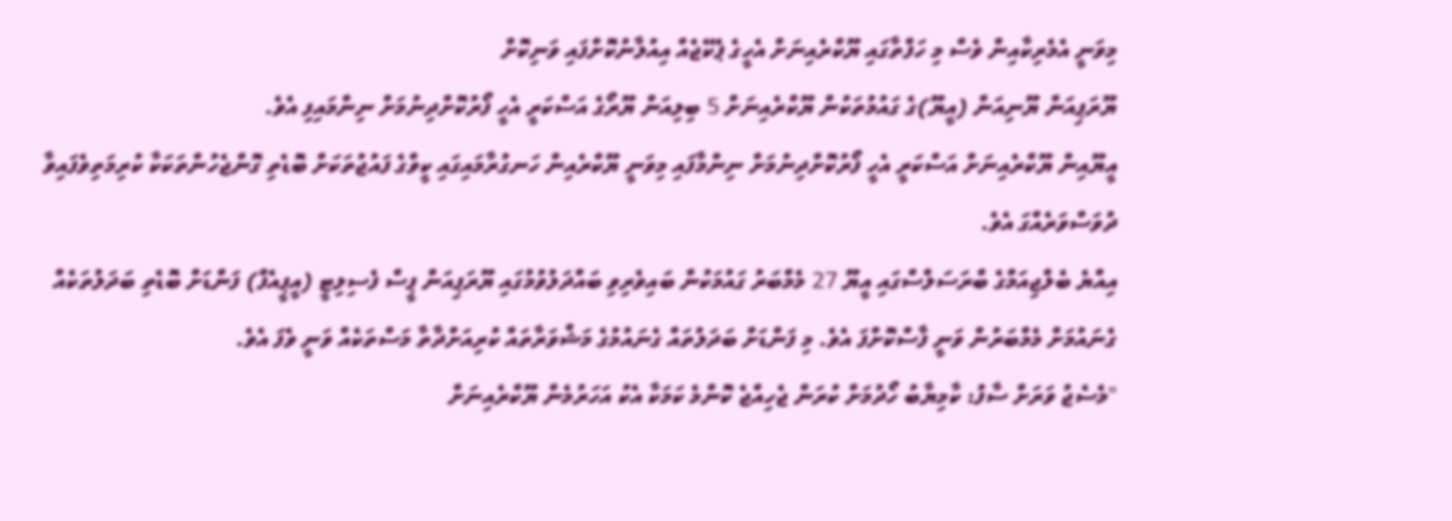މިވަނީ އެމެރިކާއިން ވެސް މި ހަފްތާގައި ޔޫކްރެއިނަށް އެހީގެ ޕެކޭޖެއް އިއުލާނުކޮށްފައި ވަނިކޮށް
ޔޫރަޕިއަން ޔޫނިއަން (އީޔޫ)ގެ ގައުމުތަކުން ޔޫކްރެއިނަށް 5 ބިލިއަން ޔޫރޯގެ އަސްކަރީ އެހީ ފޯރުކޮށްދިނުމަށް ނިންމައިފި އެވެ.
އީޔޫއިން ޔޫކްރެއިނަށް އަސްކަރީ އެހީ ފޯރުކޮށްދިނުމަށް ނިންމާފައި މިވަނީ ޔޫކްރެއިން ހަނގުރާމައިގައި ކީވްގެ ފައުޖުތަކަށް ބޮޑެތި ގޮންޖެހުންތަކަކާ ކުރިމަތިވެފައިވާ ދުވަސްވަރެއްގަ އެވެ.
އިއްޔެ ބެލްޖިއަމްގެ ބްރަސަލްސްގައި އީޔޫ 27 މެމްބަރު ގައުމަކުން ބައިވެރިވި ބައްދަލުވުމުގައި ޔޫރަޕިއަން ޕީސް ފެސިލިޓީ (އީޕީއެފް) ފަންޑަށް ބޮޑެތި ބަދަލުތަކެއް ގެނައުމަށް މެމްބަރުން ވަނީ ފާސްކޮށްފަ އެވެ. މި ފަންޑަށް ބަދަލުތައް ގެނައުމުގެ މަޝްވަރާތައް ކުރިއަށްދާތާ މަސްތަކެއް ވަނީ ވެފަ އެވެ.
"މެސެޖު ވަރަށް ސާފު: ކާމިޔާބު ހޯދުމަށް ކުރަން ޖެހިއްޖެ ކޮންމެ ކަމަކާ އެކު އަހަރުމެން ޔޫކްރެއިނަށް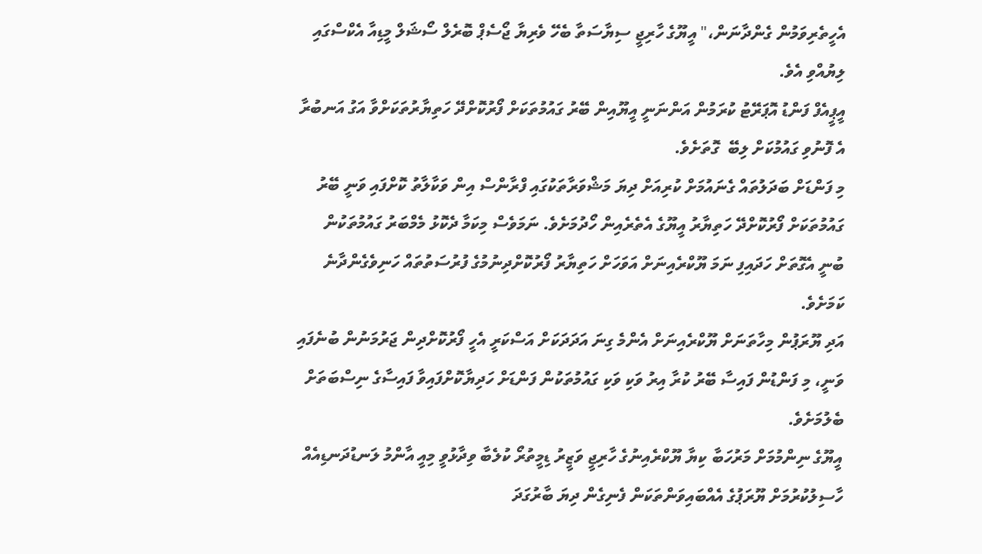އެހީތެރިވަމުން ގެންދާނަން،" އީޔޫގެ ހާރިޖީ ސިޔާސަތާ ބެހޭ ވެރިޔާ ޖޯސެޕް ބޮރެލް ސޯޝަލް މީޑިއާ އެކްސްގައި ލިޔުއްވި އެވެ.
އީޕީއެފް ފަންޑު އޮޕަރޭޓު ކުރަމުން އަންނަނީ އީޔޫއިން ބޭރު ގައުމުތަކަށް ފޯރުކޮށްދޭ ހަތިޔާރުތަކަށްވާ އަގު އަނބުރާ އެ ފޮނުވި ގައުމުކަށް ލިބޭ  ގޮތަށެވެ.
މި ފަންޑަށް ބަދަލުތައް ގެނައުމަށް ކުރިއަށް ދިޔަ މަޝްވަރާތަކުގައި ފްރާންސް އިން ވަކާލާތު ކޮށްފައި ވަނީ ބޭރު ގައުމުތަކަށް ފޯރުކޮށްދޭ ހަތިޔާރު އީޔޫގެ އެތެރެއިން ހޯދުމަށެވެ. ނަމަވެސް މިކަމާ ދެކޮޅު މެމްބަރު ގައުމުތަކުން ބުނީ އެގޮތަށް ހަދައިފި ނަމަ ޔޫކްރެއިނަށް އަވަހަށް ހަތިޔާރު ފޯރުކޮށްދިނުމުގެ ފުރުސަތުތައް ހަނިވެގެންދާނެ ކަމަށެވެ.
އަދި ޔޫރަޕުން މިހާތަނަށް ޔޫކްރެއިނަށް އެންމެ ގިނަ އަދަދަކަށް އަސްކަރީ އެހީ ފޯރުކޮށްދިން ޖަރުމަނުން ބުނެފައި ވަނީ، މި ފަންޑުން ފައިސާ ބޭރު ކުރާ އިރު ވަކި ވަކި ގައުމުތަކުން ފަންޑަށް ހަދިޔާކޮށްފައިވާ ފައިސާގެ ނިސްބަތަށް ބެލުމަށެވެ.
އީޔޫގެ ނިންމުމަށް މަރުހަބާ ކިޔާ ޔޫކްރެއިނުގެ ހާރިޖީ ވަޒީރު ޑިމީތުރޯ ކުލެބާ ވިދާޅުވީ މިއީ އާންމު ލަނޑުދަނޑިއެއް ހާސިލުކުރުމަށް ޔޫރަޕުގެ އެއްބައިވަންތަކަން ފެނިގެން ދިޔަ ބާރުގަދަ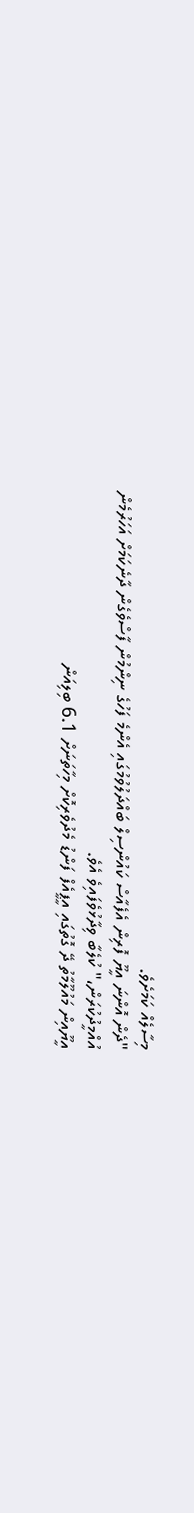މިސާލެއް ކަމަށެވެ.
"ދެން އޮންނަ އީޔޫ ފޮރިން އެފެއާސް ކައުންސިލް ބައްދަލުވުމުގައި އެންމެ ފަހުގެ ނިންމުން ފާސްވެގެން ދާނެކަމަށް އަހަރުމެން އުއްމީދުކުރަން،" ކުލެބާ ވިދާޅުވެފައިވެ އެވެ.
އީޔޫއިން މައުލޫމާތު ދޭ ގޮތުގައި އީޕީއެފް ފަންޑު މެދުވެރިކޮށް މިހާތަނަށް 6.1 ބިލިއަން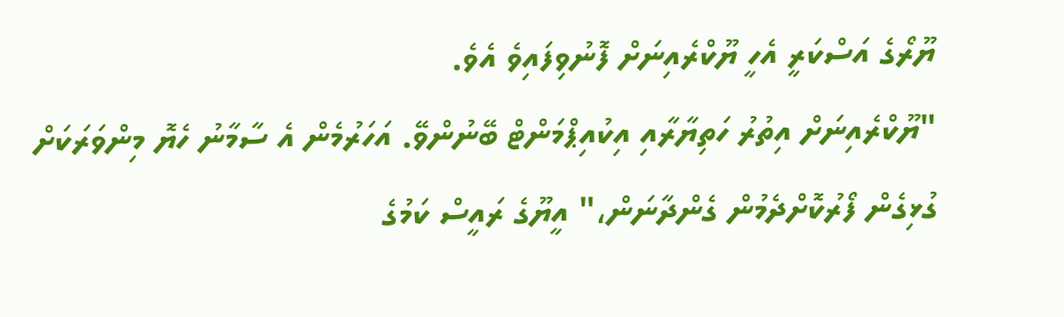ޔޫރޯގެ އަސްކަރީ އެހީ ޔޫކްރެއިނަށް ފޮނުވިފައިވެ އެވެ.
"ޔޫކްރެއިނަށް އިތުރު ހަތިޔާރާއި އިކުއިޕްމަންޓް ބޭނުންވޭ. އަހަރުމެން އެ ސާމާނު ހެޔޮ މިންވަރަކަށް ގުޅިގެން ފޯރުކޮށްދެމުން ގެންދާނަން،" އީޔޫގެ ރައީސް ކަމުގެ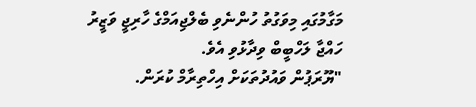މަގާމުގައި މިވަގުތު ހުންނެވި ބެލްޖިއަމްގެ ހާރިޖީ ވަޒީރު ހައްޖާ ލަހްބީބް ވިދާޅުވި އެވެ.
"ޔޫރަޕުން ވައުދުތަކަށް އިހްތިރާމް ކުރަން.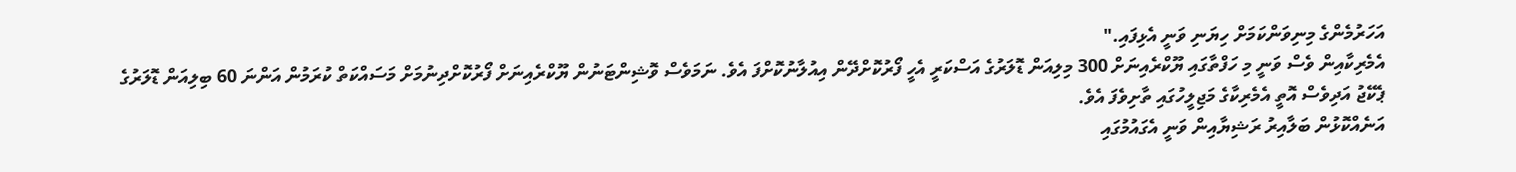އަހަރުމެންގެ މިނިވަންކަމަށް ހިޔަނި ވަނީ އެޅިފައި."
އެމެރިކާއިން ވެސް ވަނީ މި ހަފްތާގައި ޔޫކްރެއިނަށް 300 މިލިއަން ޑޮލަރުގެ އަސްކަރީ އެހީ ފޯރުކޮށްދޭން އިއުލާނުކޮށްފަ އެވެ. ނަމަވެސް ވޮޝިންޓަނުން ޔޫކްރެއިނަށް ފޯރުކޮށްދިނުމަށް މަސައްކަތް ކުރަމުން އަންނަ 60 ބިލިއަން ޑޮލަރުގެ ޕެކޭޖު އަދިވެސް އޮތީ އެމެރިކާގެ މަޖިލީހުގައި ތާށިވެފަ އެވެ.
އަނެއްކޮޅުން ބަލާއިރު ރަޝިޔާއިން ވަނީ އެގައުމުގައި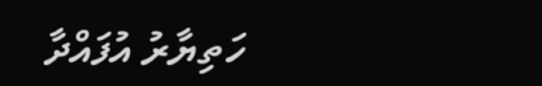ހަތިޔާރު އުފައްދާ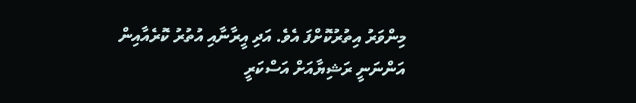މިންވަރު އިތުރުކޮށްފަ އެވެ. އަދި އީރާނާއި އުތުރު ކޮރެއާއިން އަންނަނީ ރަޝިޔާއަށް އަސްކަރީ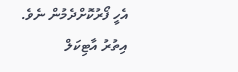އެހީ ފޯރުކޮށްދެމުން ނެވެ.
އިތުރު އާޓިކަލް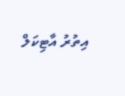އިތުރު އާޓިކަލް